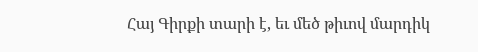Հայ Գիրքի տարի է, եւ մեծ թիւով մարդիկ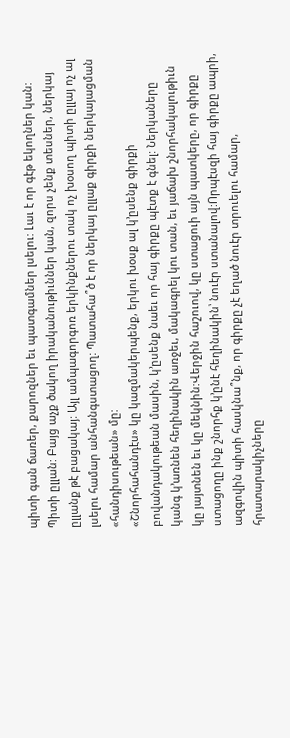պիտի գան ճառեր, քարոզներ եւ պատգամներ լսելու: Լաւ է որ գէթ եկողներ կան: Պիտի ըլլան: Բայց աչք ծակող իրականութիւններ կան, զորս չենք տեսներ, ներկայ ըլլանք թէ բացակայ: Այլ ամպագորգոռ երկինքներու տակ ոչ խօսող պիտի ըլլայ ոչ ալ լսելու համար անհանգստացող: Պատահա՞ծ է որ ներկայ ըլլաք գիրքի ներկայացման «հանդիսութեան» մը:
«Շնորհահանդէս» կը կազմակերպենք, երկու խօսք ալ կ’ըսենք գիրքի բովանդակութեան մասին, կ’ըսենք նաեւ որ հայ գիրքը պէտք է գնել: Ներկաները կանգ կ’առնեն հեղինակին առջեւ, մակագրել կու տան, եւ յաճախ շնորհակալութիւն կը յայտնեն եւ կը մեկնին:Վերջին հաշուով, կը ստացուի այն պատկերը, որ գիրքը ստացողը ինք շնորհք կ’ընէ հեղինակին՝ նուէր ստանալով:Որպէսզի հայ գիրքը ապրի, ազգովին պիտի հասկնա՞նք, որ գիրքը չէ եղած նուէր տրուելու համար, հրատարակիչները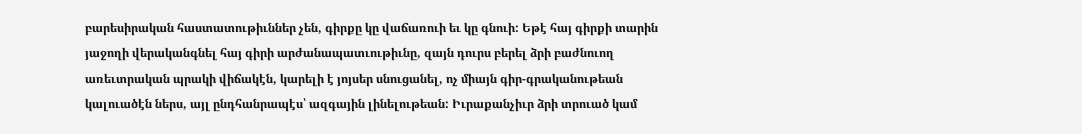բարեսիրական հաստատութիւններ չեն, գիրքը կը վաճառուի եւ կը գնուի: Եթէ հայ գիրքի տարին յաջողի վերականգնել հայ գիրի արժանապատւութիւնը, զայն դուրս բերել ձրի բաժնուող առեւտրական պրակի վիճակէն, կարելի է յոյսեր սնուցանել, ոչ միայն գիր-գրականութեան կալուածէն ներս, այլ ընդհանրապէս՝ ազգային լինելութեան: Իւրաքանչիւր ձրի տրուած կամ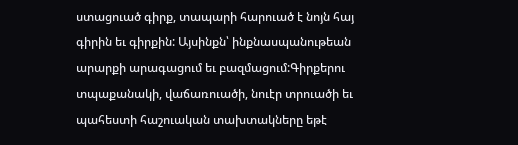ստացուած գիրք, տապարի հարուած է նոյն հայ գիրին եւ գիրքին: Այսինքն՝ ինքնասպանութեան արարքի արագացում եւ բազմացում:Գիրքերու տպաքանակի, վաճառուածի, նուէր տրուածի եւ պահեստի հաշուական տախտակները եթէ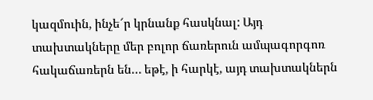կազմուին, ինչե՜ր կրնանք հասկնալ: Այդ տախտակները մեր բոլոր ճառերուն ամպագորգոռ հակաճառերն են… եթէ, ի հարկէ, այդ տախտակներն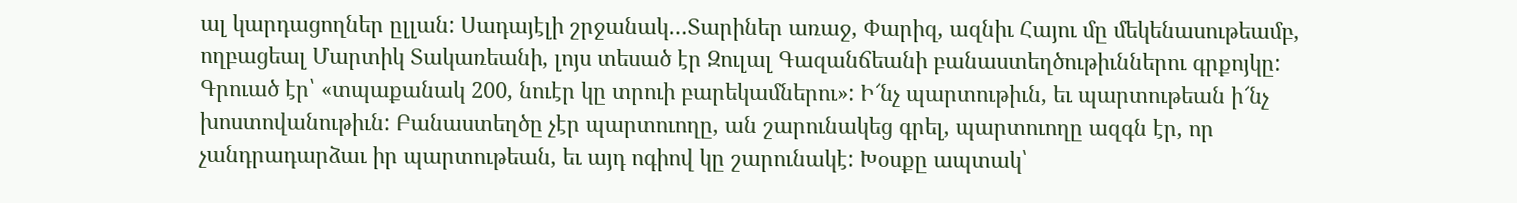ալ կարդացողներ ըլլան: Սադայէլի շրջանակ…Տարիներ առաջ, Փարիզ, ազնիւ Հայու մը մեկենասութեամբ, ողբացեալ Մարտիկ Տակառեանի, լոյս տեսած էր Զուլալ Գազանճեանի բանաստեղծութիւններու գրքոյկը: Գրուած էր՝ «տպաքանակ 200, նուէր կը տրուի բարեկամներու»: Ի՜նչ պարտութիւն, եւ պարտութեան ի՜նչ խոստովանութիւն: Բանաստեղծը չէր պարտուողը, ան շարունակեց գրել, պարտուողը ազգն էր, որ չանդրադարձաւ իր պարտութեան, եւ այդ ոգիով կը շարունակէ: Խօսքը ապտակ՝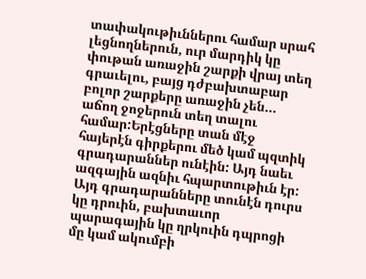տափակութիւններու համար սրահ լեցնողներուն, ուր մարդիկ կը փութան առաջին շարքի վրայ տեղ գրաւելու, բայց դժբախտաբար բոլոր շարքերը առաջին չեն… աճող ջոջերուն տեղ տալու համար:Երէցները տան մէջ հայերէն գիրքերու մեծ կամ պզտիկ գրադարաններ ունէին: Այդ նաեւ ազգային ազնիւ հպարտութիւն էր: Այդ գրադարանները տունէն դուրս կը դրուին, բախտաւոր պարագային կը ղրկուին դպրոցի մը կամ ակումբի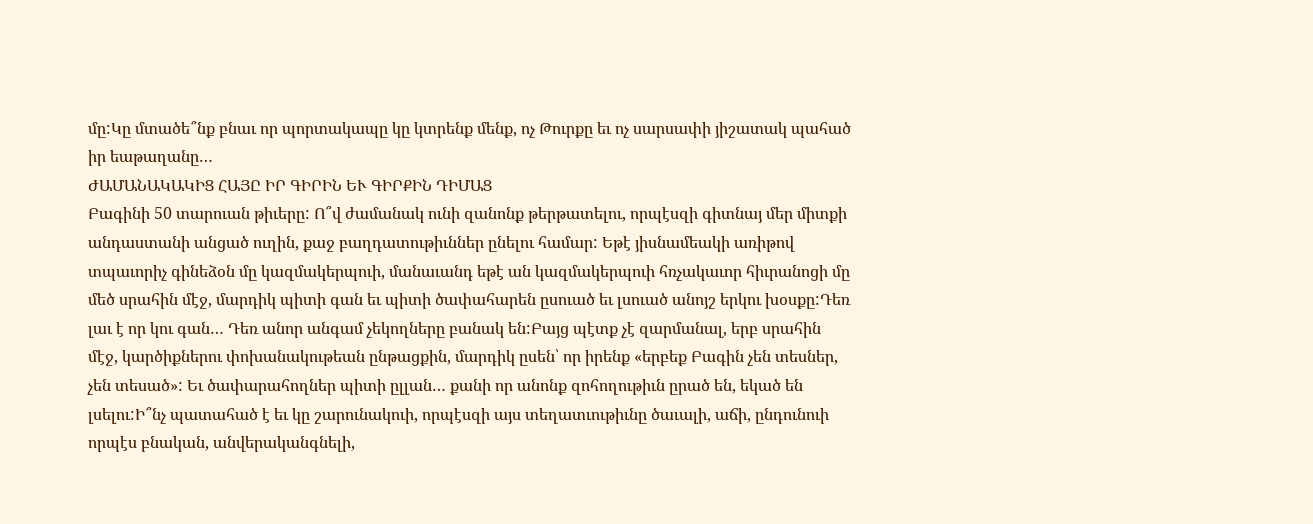մը:Կը մտածե՞նք բնաւ որ պորտակապը կը կտրենք մենք, ոչ Թուրքը եւ ոչ սարսափի յիշատակ պահած իր եաթաղանը…
ԺԱՄԱՆԱԿԱԿԻՑ ՀԱՅԸ ԻՐ ԳԻՐԻՆ ԵՒ ԳԻՐՔԻՆ ԴԻՄԱՑ
Բագինի 50 տարուան թիւերը: Ո՞վ ժամանակ ունի զանոնք թերթատելու, որպէսզի գիտնայ մեր միտքի անդաստանի անցած ուղին, քաջ բաղդատութիւններ ընելու համար: Եթէ յիսնամեակի առիթով տպաւորիչ գինեձօն մը կազմակերպուի, մանաւանդ եթէ ան կազմակերպուի հռչակաւոր հիւրանոցի մը մեծ սրահին մէջ, մարդիկ պիտի գան եւ պիտի ծափահարեն ըսուած եւ լսուած անոյշ երկու խօսքը:Դեռ լաւ է որ կու գան… Դեռ անոր անգամ չեկողները բանակ են:Բայց պէտք չէ զարմանալ, երբ սրահին մէջ, կարծիքներու փոխանակութեան ընթացքին, մարդիկ ըսեն՝ որ իրենք «երբեք Բագին չեն տեսներ, չեն տեսած»: Եւ ծափարահողներ պիտի ըլլան… քանի որ անոնք զոհողութիւն ըրած են, եկած են լսելու:Ի՞նչ պատահած է եւ կը շարունակուի, որպէսզի այս տեղատւութիւնը ծաւալի, աճի, ընդունուի որպէս բնական, անվերականգնելի,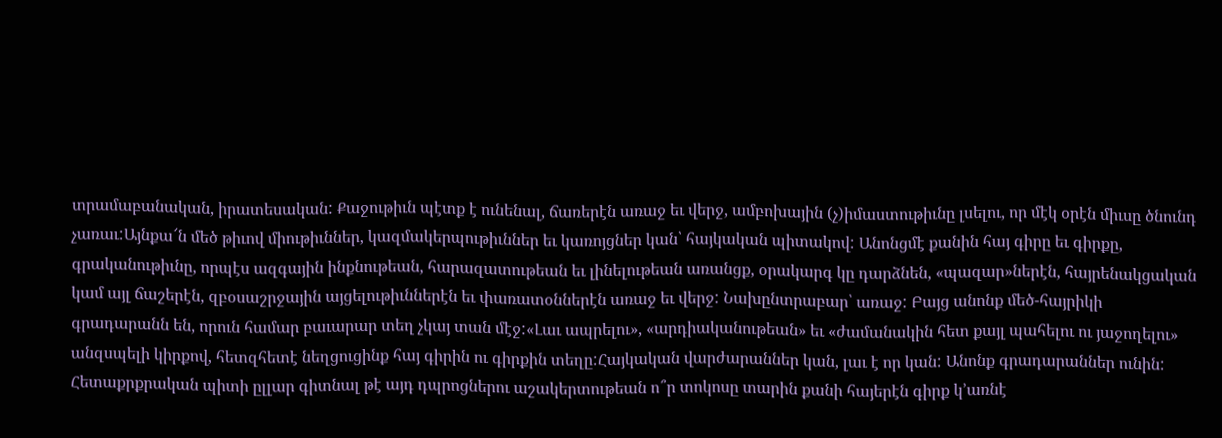տրամաբանական, իրատեսական: Քաջութիւն պէտք է ունենալ, ճառերէն առաջ եւ վերջ, ամբոխային (չ)իմաստութիւնը լսելու, որ մէկ օրէն միւսը ծնունդ չառաւ:Այնքա՜ն մեծ թիւով միութիւններ, կազմակերպութիւններ եւ կառոյցներ կան՝ հայկական պիտակով: Անոնցմէ քանին հայ գիրը եւ գիրքը, գրականութիւնը, որպէս ազգային ինքնութեան, հարազատութեան եւ լինելութեան առանցք, օրակարգ կը դարձնեն, «պազար»ներէն, հայրենակցական կամ այլ ճաշերէն, զբօսաշրջային այցելութիւններէն եւ փառատօններէն առաջ եւ վերջ: Նախընտրաբար՝ առաջ: Բայց անոնք մեծ-հայրիկի գրադարանն են, որուն համար բաւարար տեղ չկայ տան մէջ:«Լաւ ապրելու», «արդիականութեան» եւ «ժամանակին հետ քայլ պահելու ու յաջողելու» անզսպելի կիրքով, հետզհետէ նեղցուցինք հայ գիրին ու գիրքին տեղը:Հայկական վարժարաններ կան, լաւ է որ կան: Անոնք գրադարաններ ունին: Հետաքրքրական պիտի ըլլար գիտնալ թէ այդ դպրոցներու աշակերտութեան ո՞ր տոկոսը տարին քանի հայերէն գիրք կ’առնէ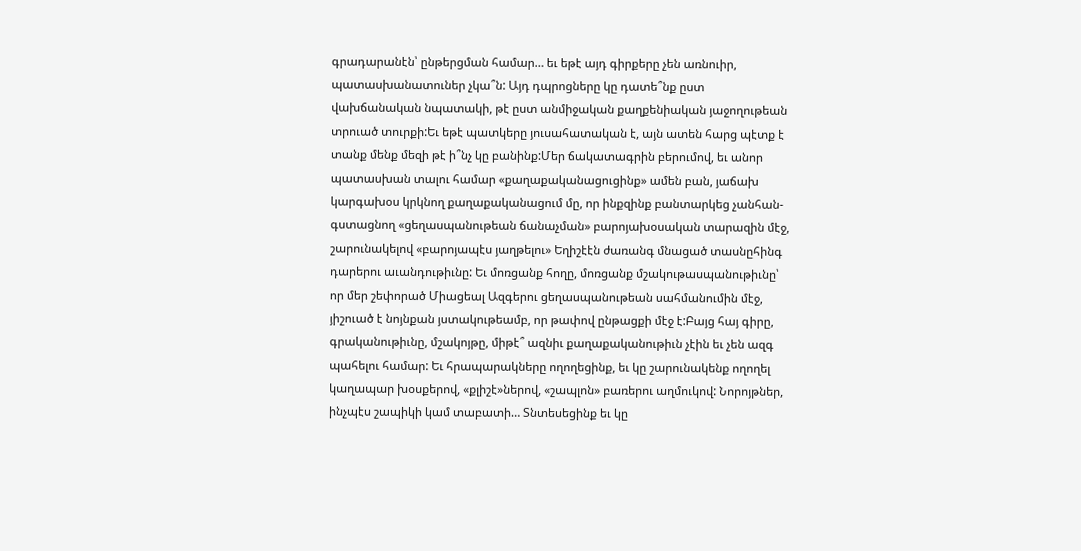գրադարանէն՝ ընթերցման համար… եւ եթէ այդ գիրքերը չեն առնուիր, պատասխանատուներ չկա՞ն: Այդ դպրոցները կը դատե՞նք ըստ վախճանական նպատակի, թէ ըստ անմիջական քաղքենիական յաջողութեան տրուած տուրքի:Եւ եթէ պատկերը յուսահատական է, այն ատեն հարց պէտք է տանք մենք մեզի թէ ի՞նչ կը բանինք:Մեր ճակատագրին բերումով, եւ անոր պատասխան տալու համար «քաղաքականացուցինք» ամեն բան, յաճախ կարգախօս կրկնող քաղաքականացում մը, որ ինքզինք բանտարկեց չանհան-
գստացնող «ցեղասպանութեան ճանաչման» բարոյախօսական տարազին մէջ, շարունակելով «բարոյապէս յաղթելու» Եղիշէէն ժառանգ մնացած տասնըհինգ դարերու աւանդութիւնը: Եւ մոռցանք հողը, մոռցանք մշակութասպանութիւնը՝ որ մեր շեփորած Միացեալ Ազգերու ցեղասպանութեան սահմանումին մէջ, յիշուած է նոյնքան յստակութեամբ, որ թափով ընթացքի մէջ է:Բայց հայ գիրը, գրականութիւնը, մշակոյթը, միթէ՞ ազնիւ քաղաքականութիւն չէին եւ չեն ազգ պահելու համար: Եւ հրապարակները ողողեցինք, եւ կը շարունակենք ողողել կաղապար խօսքերով, «քլիշէ»ներով, «շապլոն» բառերու աղմուկով: Նորոյթներ, ինչպէս շապիկի կամ տաբատի… Տնտեսեցինք եւ կը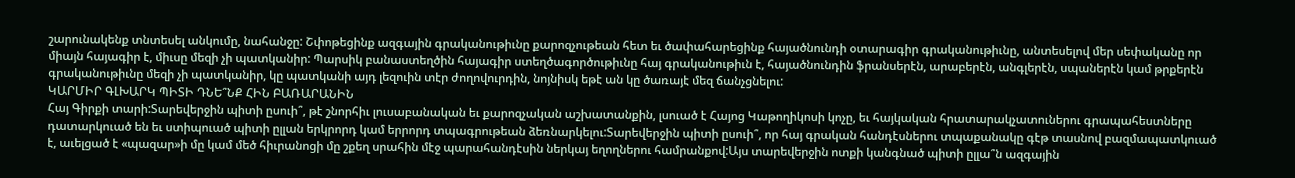շարունակենք տնտեսել անկումը, նահանջը: Շփոթեցինք ազգային գրականութիւնը քարոզչութեան հետ եւ ծափահարեցինք հայածնունդի օտարագիր գրականութիւնը, անտեսելով մեր սեփականը որ միայն հայագիր է, միւսը մեզի չի պատկանիր: Պարսիկ բանաստեղծին հայագիր ստեղծագործութիւնը հայ գրականութիւն է, հայածնունդին ֆրանսերէն, արաբերէն, անգլերէն, սպաներէն կամ թրքերէն գրականութիւնը մեզի չի պատկանիր, կը պատկանի այդ լեզուին տէր ժողովուրդին, նոյնիսկ եթէ ան կը ծառայէ մեզ ճանչցնելու:
ԿԱՐՄԻՐ ԳԼԽԱՐԿ ՊԻՏԻ ԴՆԵ՞ՆՔ ՀԻՆ ԲԱՌԱՐԱՆԻՆ
Հայ Գիրքի տարի:Տարեվերջին պիտի ըսուի՞, թէ շնորհիւ լուսաբանական եւ քարոզչական աշխատանքին, լսուած է Հայոց Կաթողիկոսի կոչը, եւ հայկական հրատարակչատուներու գրապահեստները դատարկուած են եւ ստիպուած պիտի ըլլան երկրորդ կամ երրորդ տպագրութեան ձեռնարկելու:Տարեվերջին պիտի ըսուի՞, որ հայ գրական հանդէսներու տպաքանակը գէթ տասնով բազմապատկուած է, աւելցած է «պազար»ի մը կամ մեծ հիւրանոցի մը շքեղ սրահին մէջ պարահանդէսին ներկայ եղողներու համրանքով:Այս տարեվերջին ոտքի կանգնած պիտի ըլլա՞ն ազգային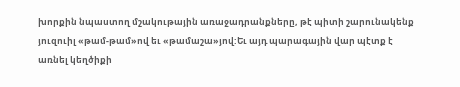խորքին նպաստող մշակութային առաջադրանքները, թէ պիտի շարունակենք յուզուիլ «թամ-թամ»ով եւ «թամաշա»յով:Եւ այդ պարագային վար պէտք է առնել կեղծիքի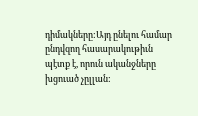դիմակները:Այդ ընելու համար ընդվզող հասարակութիւն պէտք է, որուն ականջները խցուած չըլլան: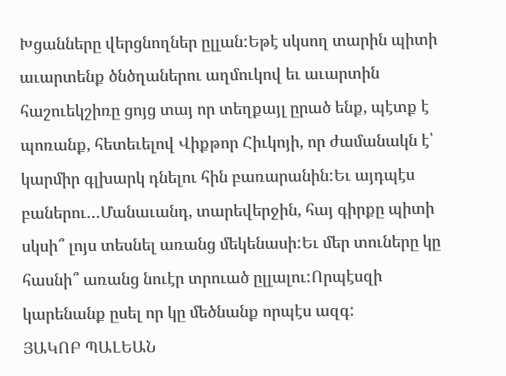Խցանները վերցնողներ ըլլան:Եթէ սկսող տարին պիտի աւարտենք ծնծղաներու աղմուկով եւ աւարտին հաշուեկշիռը ցոյց տայ որ տեղքայլ ըրած ենք, պէտք է պոռանք, հետեւելով Վիքթոր Հիւկոյի, որ ժամանակն է՝ կարմիր գլխարկ դնելու հին բառարանին:Եւ այդպէս բաներու…Մանաւանդ, տարեվերջին, հայ գիրքը պիտի սկսի՞ լոյս տեսնել առանց մեկենասի:Եւ մեր տուները կը հասնի՞ առանց նուէր տրուած ըլլալու:Որպէսզի կարենանք ըսել որ կը մեծնանք որպէս ազգ:
ՅԱԿՈԲ ՊԱԼԵԱՆ